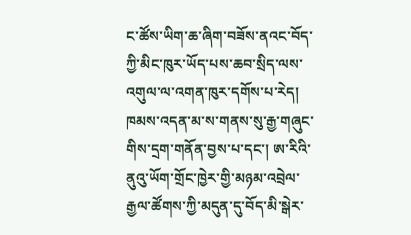ང་ཚོས་ཡིག་ཆ་ཞིག་བཟོས་ནའང་བོད་ཀྱི་མིང་ཁུར་ཡོད་པས་ཆབ་སྲིད་ལས་འགུལ་ལ་འགན་ཁུར་དགོས་པ་རེད།
ཁམས་འདན་མ་ས་གནས་སུ་རྒྱ་གཞུང་གིས་དྲག་གནོན་བྱས་པ་དང་། ཨ་རིའི་ནུའུ་ཡོག་གྲོང་ཁྱེར་གྱི་མཉམ་འབྲེལ་རྒྱལ་ཚོགས་ཀྱི་མདུན་དུ་བོད་མི་སྒེར་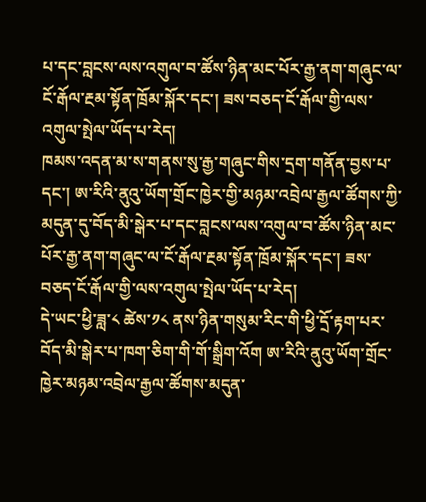པ་དང་བླངས་ལས་འགུལ་བ་ཚོས་ཉིན་མང་པོར་རྒྱ་ནག་གཞུང་ལ་ངོ་རྒོལ་རྔམ་སྟོན་ཁྲོམ་སྐོར་དང་། ཟས་བཅད་ངོ་རྒོལ་གྱི་ལས་འགུལ་སྤེལ་ཡོད་པ་རེད།
ཁམས་འདན་མ་ས་གནས་སུ་རྒྱ་གཞུང་གིས་དྲག་གནོན་བྱས་པ་དང་། ཨ་རིའི་ནུའུ་ཡོག་གྲོང་ཁྱེར་གྱི་མཉམ་འབྲེལ་རྒྱལ་ཚོགས་ཀྱི་མདུན་དུ་བོད་མི་སྒེར་པ་དང་བླངས་ལས་འགུལ་བ་ཚོས་ཉིན་མང་པོར་རྒྱ་ནག་གཞུང་ལ་ངོ་རྒོལ་རྔམ་སྟོན་ཁྲོམ་སྐོར་དང་། ཟས་བཅད་ངོ་རྒོལ་གྱི་ལས་འགུལ་སྤེལ་ཡོད་པ་རེད།
དེ་ཡང་ཕྱི་ཟླ་༨ ཚེས་༡༨ ནས་ཉིན་གསུམ་རིང་གི་ཕྱི་དྲོ་རྟག་པར་བོད་མི་སྒེར་པ་ཁག་ཅིག་གི་གོ་སྒྲིག་འོག ཨ་རིའི་ནུའུ་ཡོག་གྲོང་ཁྱེར་མཉམ་འབྲེལ་རྒྱལ་ཚོགས་མདུན་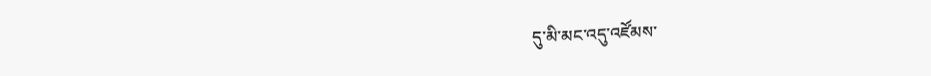དུ་མི་མང་འདུ་འཛོམས་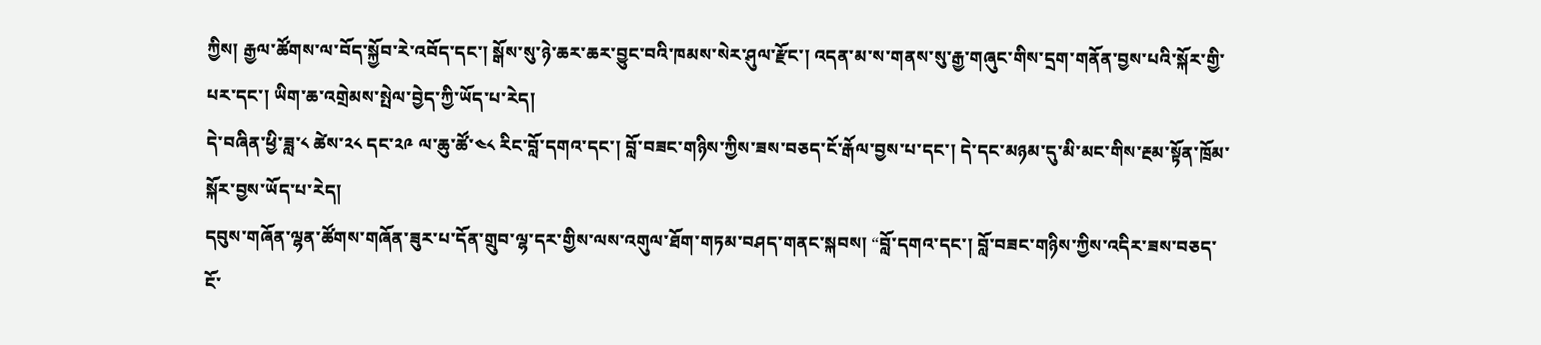ཀྱིས། རྒྱལ་ཚོགས་ལ་བོད་སྐྱོབ་རེ་འབོད་དང་། སྒོས་སུ་ཉེ་ཆར་ཆར་བྱུང་བའི་ཁམས་སེར་ཤུལ་རྫོང་། འདན་མ་ས་གནས་སུ་རྒྱ་གཞུང་གིས་དྲག་གནོན་བྱས་པའི་སྐོར་གྱི་པར་དང་། ཡིག་ཆ་འགྲེམས་སྤེལ་བྱེད་ཀྱི་ཡོད་པ་རེད།
དེ་བཞིན་ཕྱི་ཟླ་༨ ཚེས་༢༨ དང་༢༩ ལ་ཆུ་ཚོ་༤༨ རིང་བློ་དགའ་དང་། བློ་བཟང་གཉིས་ཀྱིས་ཟས་བཅད་ངོ་རྒོལ་བྱས་པ་དང་། དེ་དང་མཉམ་དུ་མི་མང་གིས་རྔམ་སྟོན་ཁྲོམ་སྐོར་བྱས་ཡོད་པ་རེད།
དབུས་གཞོན་ལྷན་ཚོགས་གཞོན་ཟུར་པ་དོན་གྲུབ་ལྷ་དར་གྱིས་ལས་འགུལ་ཐོག་གཏམ་བཤད་གནང་སྐབས། “བློ་དགའ་དང་། བློ་བཟང་གཉིས་ཀྱིས་འདིར་ཟས་བཅད་ངོ་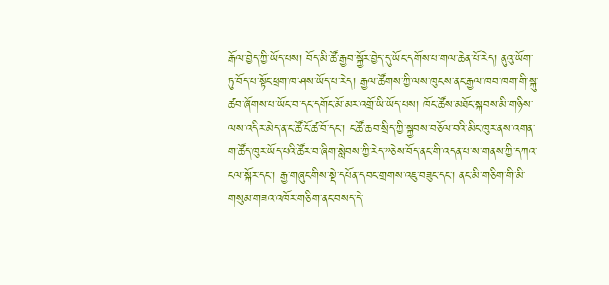རྒོལ་བྱེད་ཀྱི་ཡོད་པས། བོད་མི་ཚོ་རྒྱབ་སྐྱོར་བྱེད་དུ་ཡོང་དགོས་པ་གལ་ཆེན་པོ་རེད། ནུའུ་ཡོག་ཏུ་བོད་པ་སྟོང་ཕྲག་ཁ་ཤས་ཡོད་པ་རེད། རྒྱལ་ཚོགས་ཀྱི་ལས་ཁུངས་ནང་རྒྱལ་ཁབ་ཁག་གི་སྐུ་ཚབ་ཞོགས་པ་ཡོང་བ་དང་དགོང་མོ་མར་འགྲོ་ཡི་ཡོད་པས། ཁོང་ཚོས་མཐོང་སྐབས་མི་གཉིས་ལས་འདིར་མེད་ན་ང་ཚོ་ངོ་ཚ་བོ་དང་། ང་ཚོ་ཆབ་སྲིད་ཀྱི་སྐྱབས་བཅོལ་བའི་མིང་ཁུར་ནས་འགན་ག་ཚོད་ཁུར་ཡོད་པའི་ཚོར་བ་ཞིག་སླེབས་ཀྱི་རེད་”ཅེས་བོད་ནང་གི་འདན་པ་ས་གནས་ཀྱི་དཀའ་ངལ་སྐོར་དང་། རྒྱ་གཞུང་གིས་སྡེ་དཔོན་དབང་གྲགས་འཇུ་བཟུང་དང་། ནང་མི་གཅིག་གི་མི་གསུམ་གཟའ་འཁོར་གཅིག་ནང་བསད་དེ་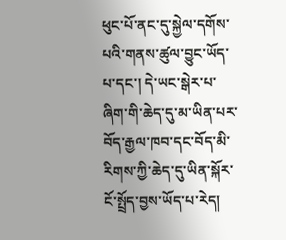ཕུང་པོ་ནང་དུ་སྐྱེལ་དགོས་པའི་གནས་ཚུལ་བྱུང་ཡོད་པ་དང་། དེ་ཡང་སྒེར་པ་ཞིག་གི་ཆེད་དུ་མ་ཡིན་པར་བོད་རྒྱལ་ཁབ་དང་བོད་མི་རིགས་ཀྱི་ཆེད་དུ་ཡིན་སྐོར་ངོ་སྤྲོད་བྱས་ཡོད་པ་རེད།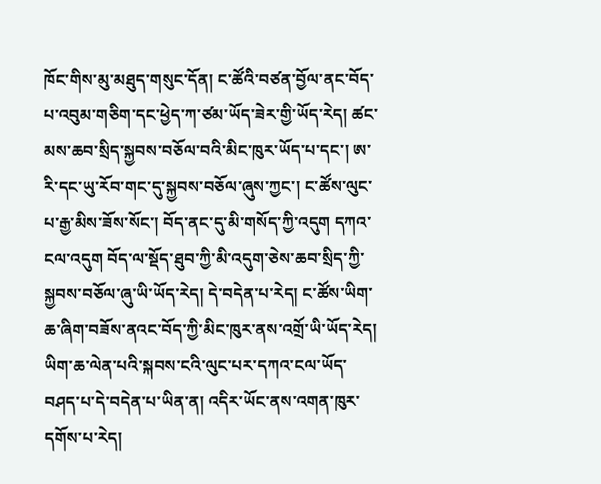ཁོང་གིས་མུ་མཐུད་གསུང་དོན། ང་ཚོའི་བཙན་བྱོལ་ནང་བོད་པ་འབུམ་གཅིག་དང་ཕྱེད་ཀ་ཙམ་ཡོད་ཟེར་གྱི་ཡོད་རེད། ཚང་མས་ཆབ་སྲིད་སྐྱབས་བཅོལ་བའི་མིང་ཁུར་ཡོད་པ་དང་། ཨ་རི་དང་ཡུ་རོབ་གང་དུ་སྐྱབས་བཅོལ་ཞུས་ཀྱང་། ང་ཚོས་ལུང་པ་རྒྱ་མིས་ཟོས་སོང་། བོད་ནང་དུ་མི་གསོད་ཀྱི་འདུག དཀའ་ངལ་འདུག བོད་ལ་སྡོད་ཐུབ་ཀྱི་མི་འདུག་ཅེས་ཆབ་སྲིད་ཀྱི་སྐྱབས་བཅོལ་ཞུ་ཡི་ཡོད་རེད། དེ་བདེན་པ་རེད། ང་ཚོས་ཡིག་ཆ་ཞིག་བཟོས་ནའང་བོད་ཀྱི་མིང་ཁུར་ནས་འགྲོ་ཡི་ཡོད་རེད། ཡིག་ཆ་ལེན་པའི་སྐབས་ངའི་ལུང་པར་དཀའ་ངལ་ཡོད་བཤད་པ་དེ་བདེན་པ་ཡིན་ན། འདིར་ཡོང་ནས་འགན་ཁུར་དགོས་པ་རེད།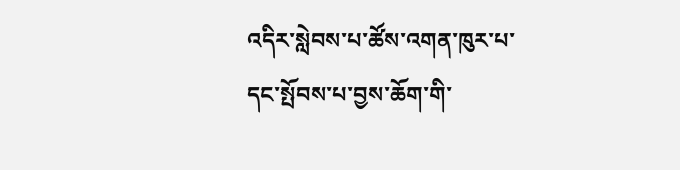འདིར་སླེབས་པ་ཚོས་འགན་ཁུར་པ་དང་སྤོབས་པ་བྱས་ཆོག་གི་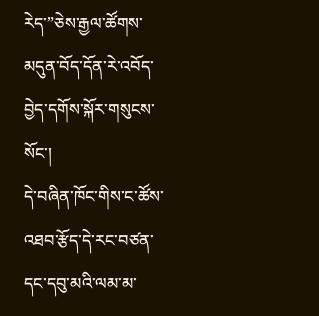རེད་”ཅེས་རྒྱལ་ཚོགས་མདུན་བོད་དོན་རེ་འབོད་བྱེད་དགོས་སྐོར་གསུངས་སོང་།
དེ་བཞིན་ཁོང་གིས་ང་ཚོས་འཐབ་རྩོད་དེ་རང་བཙན་དང་དབུ་མའི་ལམ་མ་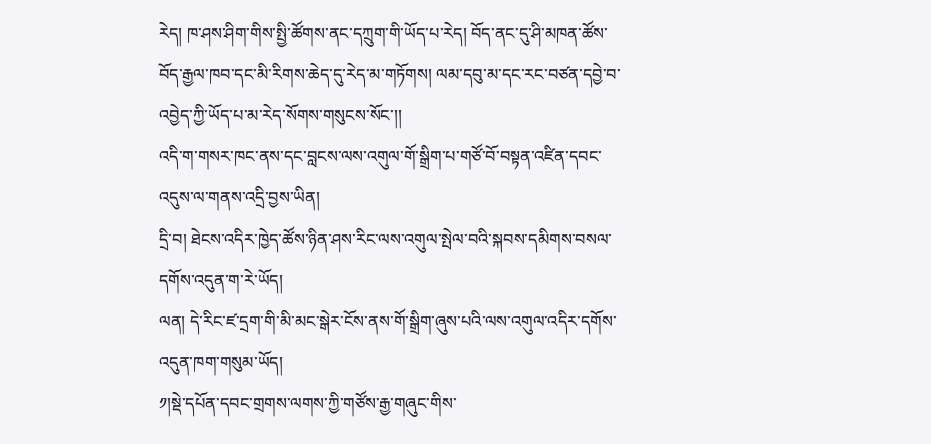རེད། ཁ་ཤས་ཤིག་གིས་སྤྱི་ཚོགས་ནང་དཀྲུག་གི་ཡོད་པ་རེད། བོད་ནང་དུ་ཤི་མཁན་ཚོས་བོད་རྒྱལ་ཁབ་དང་མི་རིགས་ཆེད་དུ་རེད་མ་གཏོགས། ལམ་དབུ་མ་དང་རང་བཙན་དབྱེ་བ་འབྱེད་ཀྱི་ཡོད་པ་མ་རེད་སོགས་གསུངས་སོང་།།
འདི་ག་གསར་ཁང་ནས་དང་བླངས་ལས་འགུལ་གོ་སྒྲིག་པ་གཙོ་བོ་བསྟན་འཛིན་དབང་འདུས་ལ་གནས་འདྲི་བྱས་ཡིན།
དྲི་བ། ཐེངས་འདིར་ཁྱེད་ཚོས་ཉིན་ཤས་རིང་ལས་འགུལ་སྤེལ་བའི་སྐབས་དམིགས་བསལ་དགོས་འདུན་ག་རེ་ཡོད།
ལན། དེ་རིང་ཛ་དྲག་གི་མི་མང་སྒེར་ངོས་ནས་གོ་སྒྲིག་ཞུས་པའི་ལས་འགུལ་འདིར་དགོས་འདུན་ཁག་གསུམ་ཡོད།
༡།སྡེ་དཔོན་དབང་གྲགས་ལགས་ཀྱི་གཙོས་རྒྱ་གཞུང་གིས་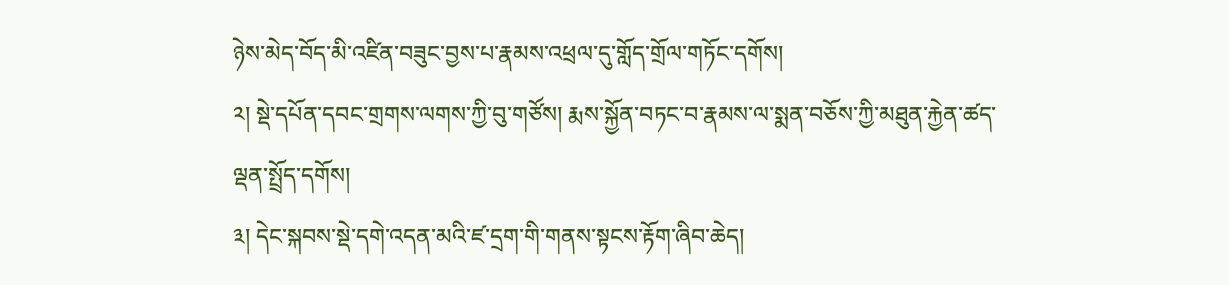ཉེས་མེད་བོད་མི་འཛིན་བཟུང་བྱས་པ་རྣམས་འཕྲལ་དུ་གློད་གྲོལ་གཏོང་དགོས།
༢། སྡེ་དཔོན་དབང་གྲགས་ལགས་ཀྱི་བུ་གཙོས། རྨས་སྐྱོན་བཏང་བ་རྣམས་ལ་སྨན་བཅོས་ཀྱི་མཐུན་རྐྱེན་ཚད་ལྡན་སྤྲོད་དགོས།
༣། དེང་སྐབས་སྡེ་དགེ་འདན་མའི་ཛ་དྲག་གི་གནས་སྟངས་རྟོག་ཞིབ་ཆེད།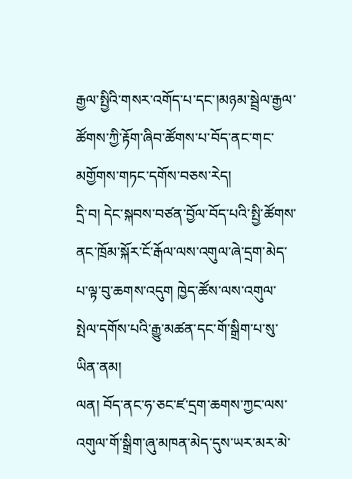རྒྱལ་སྤྱིའི་གསར་འགོད་པ་དང་།མཉམ་སྦྲེལ་རྒྱལ་ཚོགས་ཀྱི་རྟོག་ཞིབ་ཚོགས་པ་བོད་ནང་གང་མགྱོགས་གཏང་དགོས་བཅས་རེད།
དྲི་བ། དེང་སྐབས་བཙན་བྱོལ་བོད་པའི་སྤྱི་ཚོགས་ནང་ཁྲོམ་སྐོར་ངོ་རྒོལ་ལས་འགུལ་ཞེ་དྲག་མེད་པ་ལྟ་བུ་ཆགས་འདུག ཁྱེད་ཚོས་ལས་འགུལ་སྤེལ་དགོས་པའི་རྒྱུ་མཚན་དང་གོ་སྒྲིག་པ་སུ་ཡིན་ནམ།
ལན། བོད་ནང་ཧ་ཅང་ཛ་དྲག་ཆགས་ཀྱང་ལས་འགུལ་གོ་སྒྲིག་ཞུ་མཁན་མེད་དུས་ཡར་མར་མེ་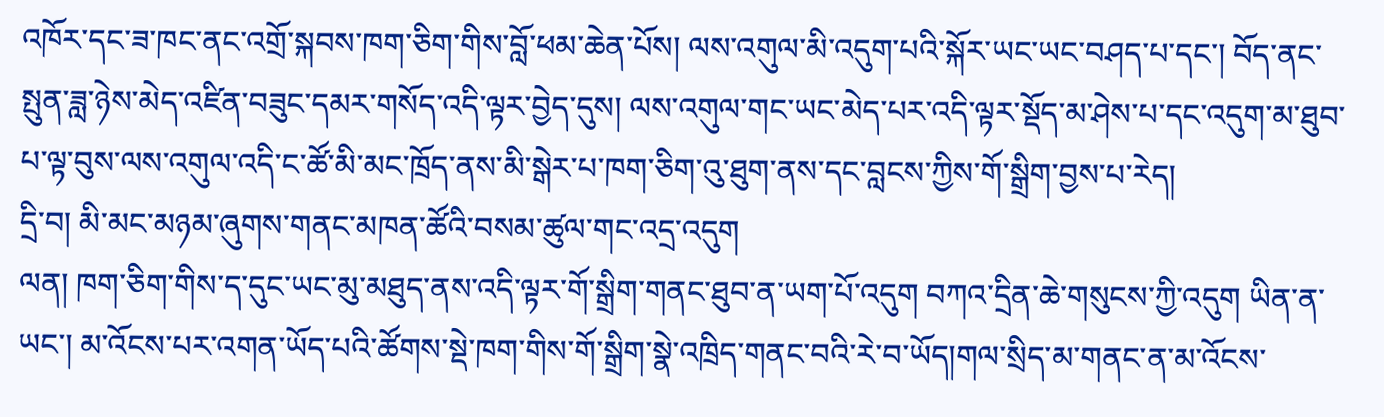འཁོར་དང་ཟ་ཁང་ནང་འགྲོ་སྐབས་ཁག་ཅིག་གིས་བློ་ཕམ་ཆེན་པོས། ལས་འགུལ་མི་འདུག་པའི་སྐོར་ཡང་ཡང་བཤད་པ་དང་། བོད་ནང་སྤུན་ཟླ་ཉེས་མེད་འཛིན་བཟུང་དམར་གསོད་འདི་ལྟར་བྱེད་དུས། ལས་འགུལ་གང་ཡང་མེད་པར་འདི་ལྟར་སྡོད་མ་ཤེས་པ་དང་འདུག་མ་ཐུབ་པ་ལྟ་བུས་ལས་འགུལ་འདི་ང་ཚོ་མི་མང་ཁྲོད་ནས་མི་སྒེར་པ་ཁག་ཅིག་འུ་ཐུག་ནས་དང་བླངས་ཀྱིས་གོ་སྒྲིག་བྱས་པ་རེད།
དྲི་བ། མི་མང་མཉམ་ཞུགས་གནང་མཁན་ཚོའི་བསམ་ཚུལ་གང་འདྲ་འདུག
ལན། ཁག་ཅིག་གིས་ད་དུང་ཡང་མུ་མཐུད་ནས་འདི་ལྟར་གོ་སྒྲིག་གནང་ཐུབ་ན་ཡག་པོ་འདུག བཀའ་དྲིན་ཆེ་གསུངས་ཀྱི་འདུག ཡིན་ན་ཡང་། མ་འོངས་པར་འགན་ཡོད་པའི་ཚོགས་སྡེ་ཁག་གིས་གོ་སྒྲིག་སྣེ་འཁྲིད་གནང་བའི་རེ་བ་ཡོད།གལ་སྲིད་མ་གནང་ན་མ་འོངས་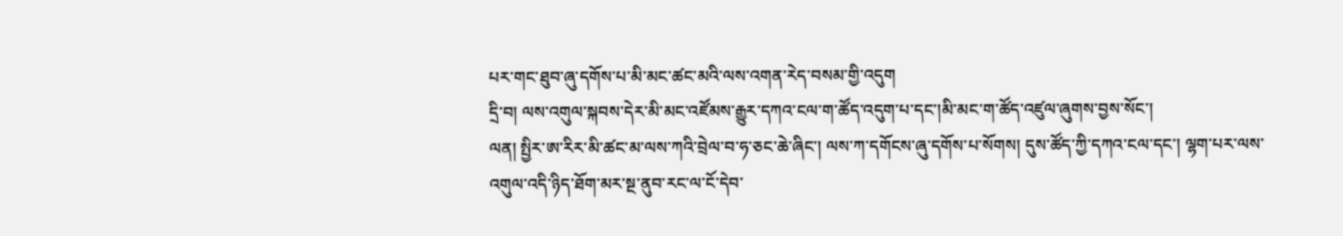པར་གང་ཐུབ་ཞུ་དགོས་པ་མི་མང་ཚང་མའི་ལས་འགན་རེད་བསམ་གྱི་འདུག
དྲི་བ། ལས་འགུལ་སྐབས་དེར་མི་མང་འཛོམས་རྒྱུར་དཀའ་ངལ་ག་ཚོད་འདུག་པ་དང་།མི་མང་ག་ཚོད་འཛུལ་ཞུགས་བྱས་སོང་།
ལན། སྤྱིར་ཨ་རིར་མི་ཚང་མ་ལས་ཀའི་བྲེལ་བ་ཧ་ཅང་ཆེ་ཞིང་། ལས་ཀ་དགོངས་ཞུ་དགོས་པ་སོགས། དུས་ཚོད་ཀྱི་དཀའ་ངལ་དང་། ལྷག་པར་ལས་འགུལ་འདི་ཉིད་ཐོག་མར་སྔ་ནུབ་རང་ལ་ངོ་དེབ་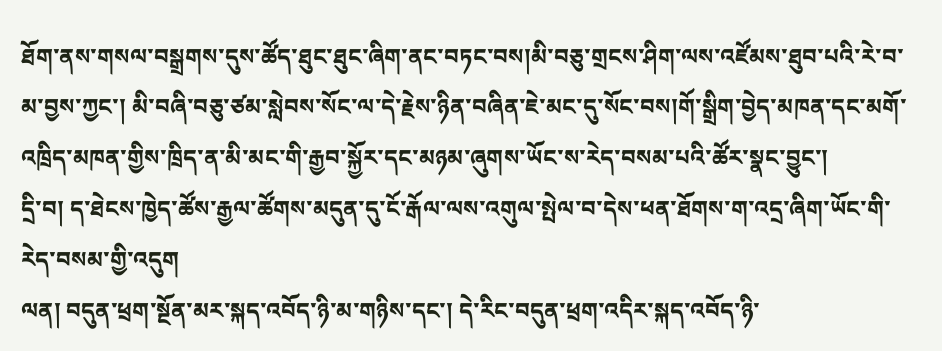ཐོག་ནས་གསལ་བསྒྲགས་དུས་ཚོད་ཐུང་ཐུང་ཞིག་ནང་བཏང་བས།མི་བཅུ་གྲངས་ཤིག་ལས་འཛོམས་ཐུབ་པའི་རེ་བ་མ་བྱས་ཀྱང་། མི་བཞི་བཅུ་ཙམ་སླེབས་སོང་ལ་དེ་རྗེས་ཉིན་བཞིན་ཇེ་མང་དུ་སོང་བས།གོ་སྒྲིག་བྱེད་མཁན་དང་མགོ་འཁྲིད་མཁན་གྱིས་ཁྲིད་ན་མི་མང་གི་རྒྱབ་སྐྱོར་དང་མཉམ་ཞུགས་ཡོང་ས་རེད་བསམ་པའི་ཚོར་སྣང་བྱུང་།
དྲི་བ། ད་ཐེངས་ཁྱེད་ཚོས་རྒྱལ་ཚོགས་མདུན་དུ་ངོ་རྒོལ་ལས་འགུལ་སྤེལ་བ་དེས་ཕན་ཐོགས་ག་འདྲ་ཞིག་ཡོང་གི་རེད་བསམ་གྱི་འདུག
ལན། བདུན་ཕྲག་སྔོན་མར་སྐད་འབོད་ཉི་མ་གཉིས་དང་། དེ་རིང་བདུན་ཕྲག་འདིར་སྐད་འབོད་ཉི་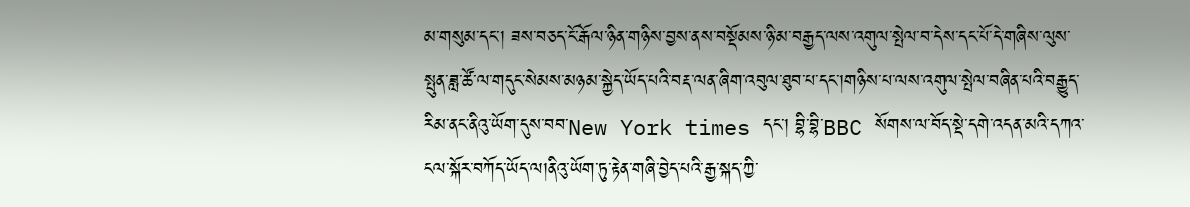མ་གསུམ་དང་། ཟས་བཅད་ངོ་རྒོལ་ཉིན་གཉིས་བྱས་ནས་བསྡོམས་ཉི་མ་བརྒྱད་ལས་འགུལ་སྤེལ་བ་དེས་དང་པོ་དེ་གཞིས་ལུས་སྤུན་ཟླ་ཚོ་ལ་གདུང་སེམས་མཉམ་སྐྱེད་ཡོད་པའི་བརྡ་ལན་ཞིག་འབུལ་ཐུབ་པ་དང་།གཉིས་པ་ལས་འགུལ་སྤེལ་བཞིན་པའི་བརྒྱུད་རིམ་ནང་ནིའུ་ཡོག་དུས་བབ་New York times དང་། བྷི་བྷི་BBC སོགས་ལ་བོད་སྡེ་དགེ་འདན་མའི་དཀའ་ངལ་སྐོར་བཀོད་ཡོད་ལ།ནིའུ་ཡོག་ཏུ་རྟེན་གཞི་བྱེད་པའི་རྒྱ་སྐད་ཀྱི་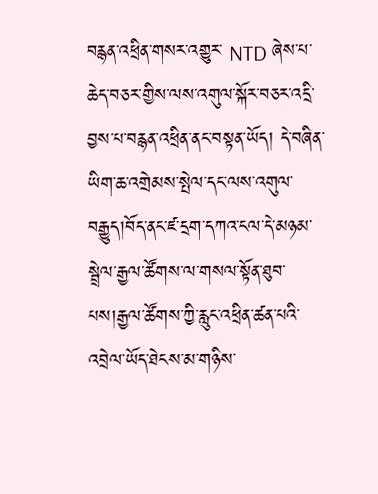བརྙན་འཕྲིན་གསར་འགྱུར་ NTD ཞེས་པ་ཆེད་བཅར་གྱིས་ལས་འགུལ་སྐོར་བཅར་འདྲི་བྱས་པ་བརྙན་འཕྲིན་ནང་བསྟན་ཡོད། དེ་བཞིན་ཡིག་ཆ་འགྲེམས་སྤེལ་དང་ལས་འགུལ་བརྒྱུད།བོད་ནང་ཛ་དྲག་དཀའ་ངལ་དེ་མཉམ་སྦྲེལ་རྒྱལ་ཚོགས་ལ་གསལ་སྟོན་ཐུབ་པས།རྒྱལ་ཚོགས་ཀྱི་རླུང་འཕྲིན་ཚན་པའི་འབྲེལ་ཡོད་ཐེངས་མ་གཉིས་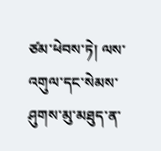ཙམ་ཕེབས་ཏེ། ལས་འགུལ་དང་སེམས་ཤུགས་མུ་མཐུད་ན་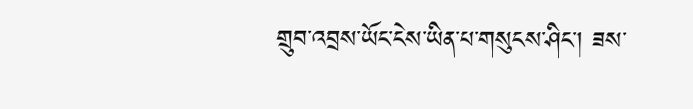གྲུབ་འབྲས་ཡོང་ངེས་ཡིན་པ་གསུངས་ཤིང་། ཟས་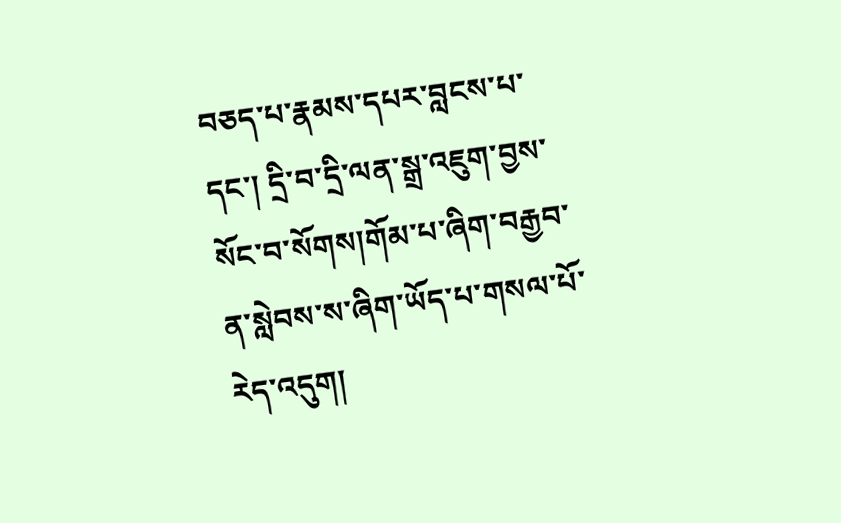བཅད་པ་རྣམས་དཔར་བླངས་པ་དང་། དྲི་བ་དྲི་ལན་སྒྲ་འཇུག་བྱས་སོང་བ་སོགས།གོམ་པ་ཞིག་བརྒྱབ་ན་སླེབས་ས་ཞིག་ཡོད་པ་གསལ་པོ་རེད་འདུག།